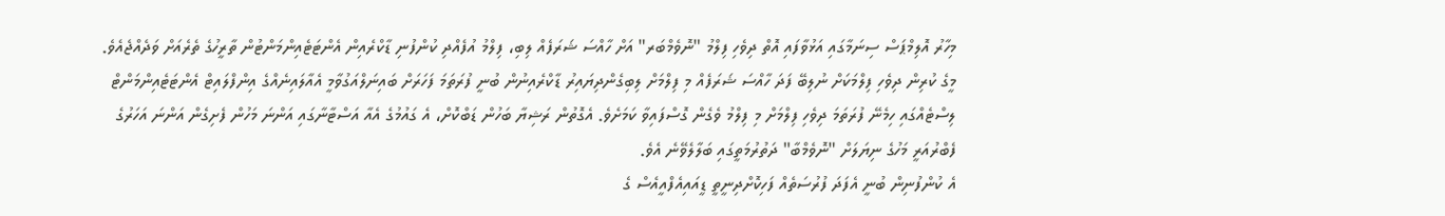މިހާރު އޮލިމްޕަސް ސިނަމާގައި އަޅުވާފައި އޮތް ދިވެހި ފިލްމު "ނޮވެމްބަރ" އަށް ހާއްސަ ޝަރަފެއް ލިބި، ފިލްމު އުފެއްދި ކުންފުނި ޑާކްރެއިން އެންޓަޓެއިންމަންޓުން ތާރީހުގެ ތެރެއަށް ވަދެއްޖެއެވެ.
މީގެ ކުރިން ދިވެހި ފިލްމަކަށް ނުލިބޭ ފަދަ ހާއްސަ ޝަރަފެއް މި ފިލްމަށް ލިބިގެންދިޔައިރު ޑާކްރެއިނުން ބުނީ ފުރަތަމަ ފަހަރަށް ބައިނަލްއަގުވާމީ އެއާލައިނެއްގެ އިންފްލައިޓް އެންޓަޓެއިންމަންޓް ލިސްޓެއްގައި ހިމެނޭ ފުރަތަމަ ދިވެހި ފިލްމަށް މި ފިލްމު ވެގެން ގޮސްފައިވާ ކަމަށެވެ. އެގޮތުން ރަޝިޔާ ބަހުން ޑަބްކޮށް، އެ ގައުމުގެ އެއާ އަސްޓާނާގައި އަންނަ މަހުން ފެށިގެން އަންނަ އަހަރުގެ ފެބްރުއަރީ މަހުގެ ނިޔަލަށް "ނޮވެމްބާ" ދަތުރުމަތީގައި ބަލާލެވޭނެ އެވެ.
އެ ކުންފުނިން ބުނީ އެފަދަ ފުރުސަތެއް ފަހިކޮށްދިނީތީ ޑީއައިއެފްއީއެސް ގެ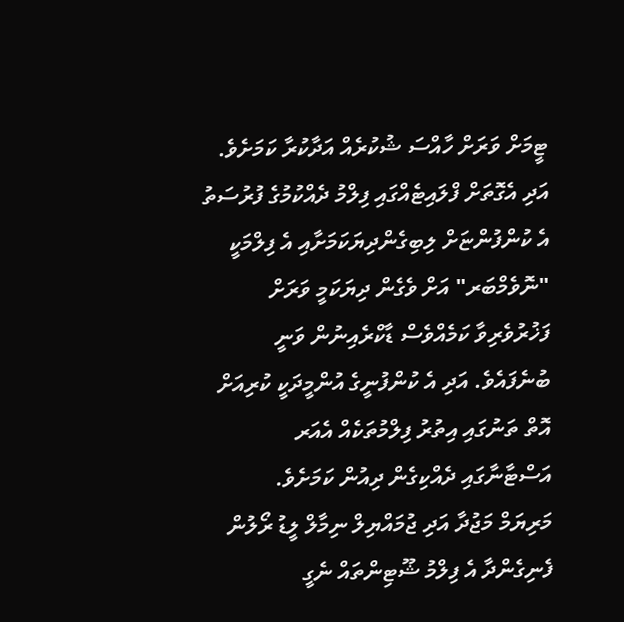ޓީމަށް ވަރަށް ހާއްސަ ޝުކުރެއް އަދާކުރާ ކަމަށެވެ. އަދި އެގޮތަށް ފްލައިޓެއްގައި ފިލްމު ދެއްކުމުގެ ފުރުސަތު އެ ކުންފުންޏަށް ލިބިގެންދިޔަކަމަށާއި އެ ފިލްމަކީ "ނޮވެމްބަރ" އަށް ވެގެން ދިޔަކަމީ ވަރަށް ފަޚުރުވެރިވާ ކަމެއްވެސް ޑާކްރެއިނުން ވަނީ ބުނެފައެވެ. އަދި އެ ކުންފުނީގެ އުންމީދަކީ ކުރިއަށް އޮތް ތަނުގައި އިތުރު ފިލްމުތަކެއް އެއަރ އަސްޓާނާގައި ދެއްކިގެން ދިއުން ކަމަށެވެ.
މަރިޔަމް މަޖުދާ އަދި ޖުމައްޔިލް ނިމާލް ލީޑު ރޯލުން ފެނިގެންދާ އެ ފިލްމު ޝޫޓިންތައް ނެގީ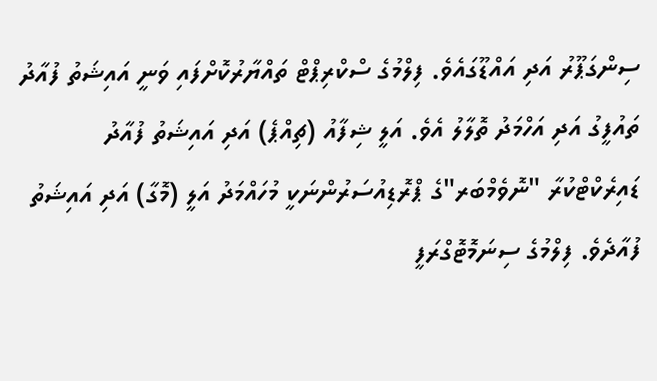ސިންގަޕޫރު އަދި އައްޑޫގައެވެ. ފިލްމުގެ ސްކްރިޕްޓް ތައްޔާރުކޮށްފައި ވަނީ އައިޝަތު ފުއާދު ތައުފީގު އަދި އަހްމަދު ތޮލާލު އެވެ. އަލީ ޝިފާއު (ޗިއްޕެ) އަދި އައިޝަތު ފުއާދު ޑައިރެކްޓްކުރާ "ނޮވެމްބަރ"ގެ ޕްރޮޑިއުސަރުންނަކީ މުހައްމަދު އަލީ (މޮގާ) އަދި އައިޝަތު ފުއާދެވެ. ފިލްމުގެ ސިނަމޮޓޮގްރަފީ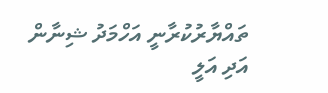ތައްޔާރުކުރާނީ އަހްމަދު ޝިނާން އަދި އަލީ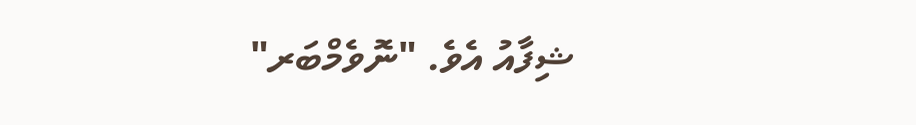ޝިފާއު އެވެ. "ނޮވެމްބަރ"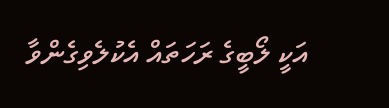އަކީ ލޯބީގެ ރަހަތައް އެކުލެވިގެންވާ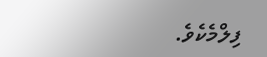ފިލްމެކެވެ.